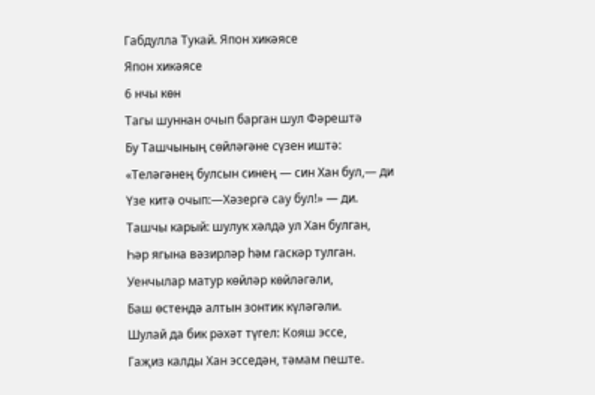Габдулла Тукай. Япон хикәясе
Япон хикәясе
6 нчы көн
Тагы шуннан очып барган шул Фәрештә
Бу Ташчының сөйләгәне сүзен иштә:
«Теләгәнең булсын синең — син Хан бул,— ди
Үзе китә очып:—Хәзергә сау бул!» — ди.
Ташчы карый: шулук хәлдә ул Хан булган,
Һәр ягына вәзирләр һәм гаскәр тулган.
Уенчылар матур көйләр көйләгәли,
Баш өстендә алтын зонтик күләгәли.
Шулай да бик рәхәт түгел: Кояш эссе,
Гаҗиз калды Хан эсседән, тәмам пеште.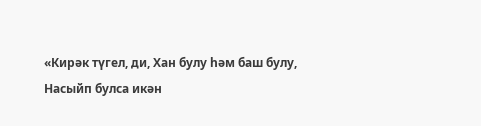«Кирәк түгел, ди, Хан булу һәм баш булу,
Насыйп булса икән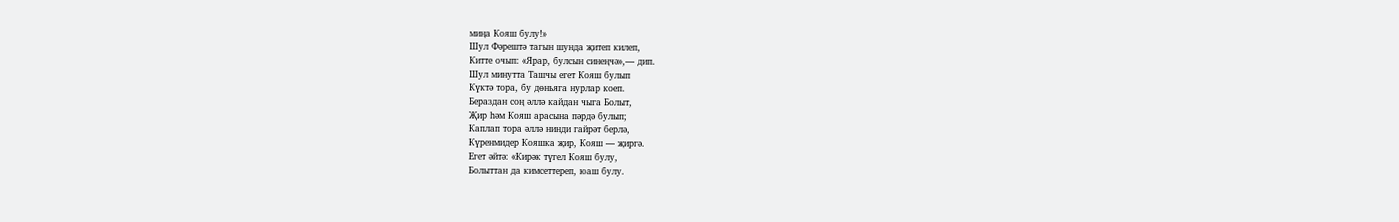миңа Кояш булу!»
Шул Фәрештә тагын шунда җитеп килеп,
Китте очып: «Ярар, булсын синеңчә»,— дип.
Шул минутта Ташчы егет Кояш булып
Күктә тора, бу дөньяга нурлар коеп.
Бераздан соң әллә кайдан чыга Болыт,
Җир һәм Кояш арасына пәрдә булып;
Каплап тора әллә нинди гайрәт берлә,
Күренмидер Кояшка җир, Кояш — җиргә.
Егет әйтә: «Кирәк түгел Кояш булу,
Болыттан да кимсеттереп, юаш булу.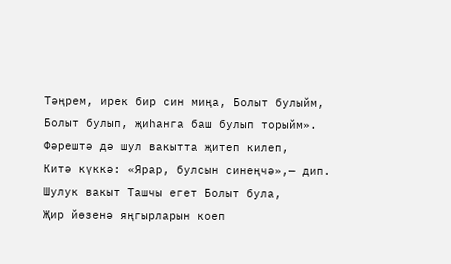Тәңрем, ирек бир син миңа, Болыт булыйм,
Болыт булып, җиһанга баш булып торыйм».
Фәрештә дә шул вакытта җитеп килеп,
Китә күккә: «Ярар, булсын синеңчә»,— дип.
Шулук вакыт Ташчы егет Болыт була,
Җир йөзенә яңгырларын коеп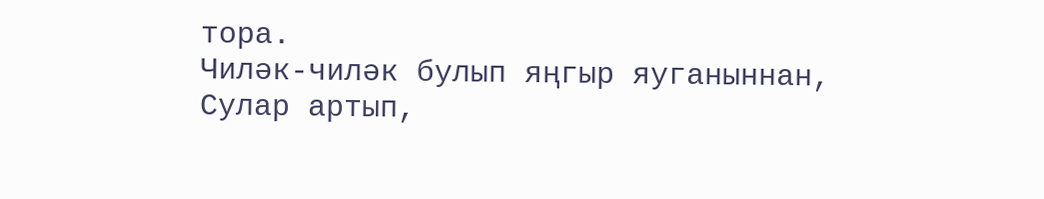тора.
Чиләк-чиләк булып яңгыр яуганыннан,
Сулар артып,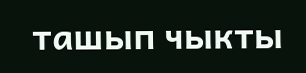ташып чыкты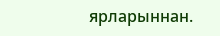ярларыннан.